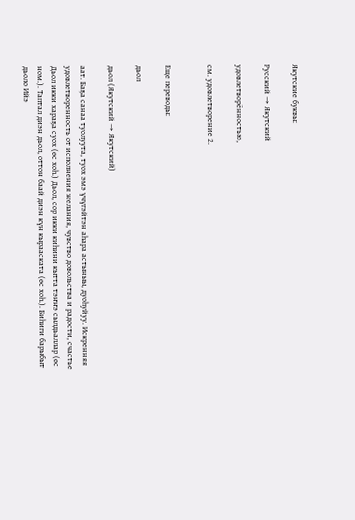Якутские буквы:

Русский → Якутский

удовлетворённостью,

см. удовлетворение 2.


Еще переводы:

дьол

дьол (Якутский → Якутский)

аат. Баҕа санаа туолуута, туох эмэ үчүгэйтэн аһара астыныы, дуоһуйуу. Искренняя удовлетворенность от исполнения желания, чувство довольства и радости, счастье
Дьол икки хараҕа суох (өс хоһ.) Дьол, сор икки киһини кытта тэҥҥэ сылдьаллар (өс ном.). Таптал диэн дьол, оттон баай диэн күн кырааската (өс хоһ.). Биһиги барыбыт дьоло Ийэ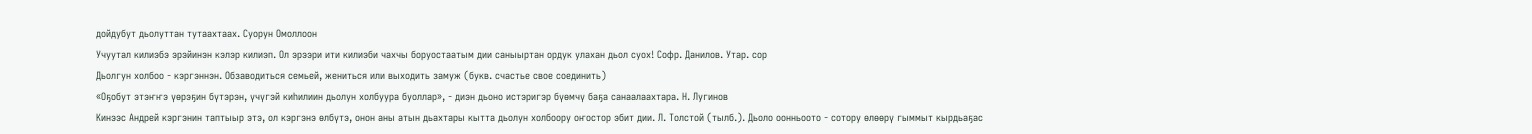дойдубут дьолуттан тутаахтаах. Суорун Омоллоон
Учуутал килиэбэ эрэйинэн кэлэр килиэп. Ол эрээри ити килиэби чахчы боруостаатым дии саныыртан ордук улахан дьол суох! Софр. Данилов. Утар. сор
Дьолгун холбоо - кэргэннэн. Обзаводиться семьей, жениться или выходить замуж (букв. счастье свое соединить)
«Оҕобут этэҥҥэ үөрэҕин бүтэрэн, үчүгэй киһилиин дьолун холбуура буоллар», - диэн дьоно истэригэр бүөмчү баҕа санаалаахтара. Н. Лугинов
Кинээс Андрей кэргэнин таптыыр этэ, ол кэргэнэ өлбүтэ, онон аны атын дьахтары кытта дьолун холбоору оҥостор эбит дии. Л. Толстой (тылб.). Дьоло оонньоото - сотору өлөөрү гыммыт кырдьаҕас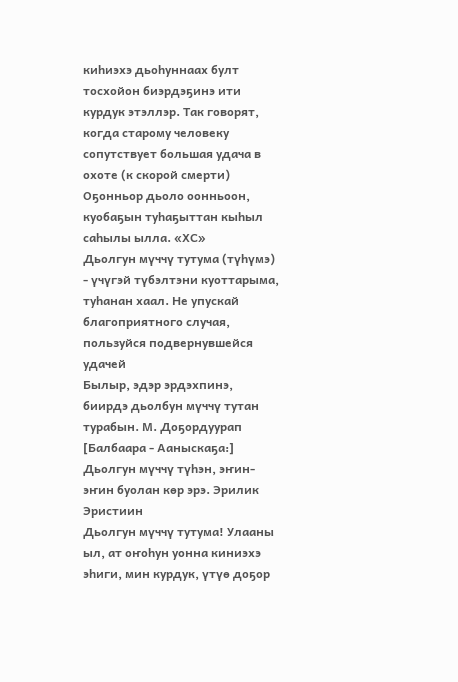киһиэхэ дьоһуннаах булт тосхойон биэрдэҕинэ ити курдук этэллэр. Так говорят, когда старому человеку сопутствует большая удача в охоте (к скорой смерти)
Оҕонньор дьоло оонньоон, куобаҕын туһаҕыттан кыһыл саһылы ылла. «ХС»
Дьолгун мүччү тутума (түһүмэ) - үчүгэй түбэлтэни куоттарыма, туһанан хаал. Не упускай благоприятного случая, пользуйся подвернувшейся удачей
Былыр, эдэр эрдэхпинэ, биирдэ дьолбун мүччү тутан турабын. М. Доҕордуурап
[Балбаара - Ааныскаҕа:] Дьолгун мүччү түһэн, эҥин-эҥин буолан көр эрэ. Эрилик Эристиин
Дьолгун мүччү тутума! Улааны ыл, ат оҥоһун уонна киниэхэ эһиги, мин курдук, үтүө доҕор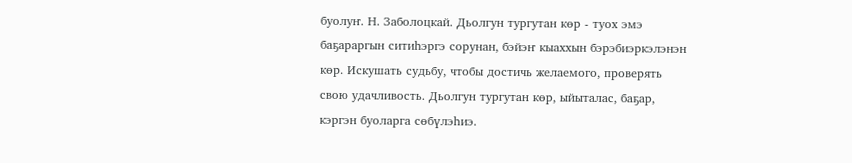буолуҥ. Н. Заболоцкай. Дьолгун тургутан көр - туох эмэ баҕараргын ситиһэргэ сорунан, бэйэҥ кыаххын бэрэбиэркэлэнэн көр. Искушать судьбу, чтобы достичь желаемого, проверять свою удачливость. Дьолгун тургутан көр, ыйыталас, баҕар, кэргэн буоларга сөбүлэһиэ.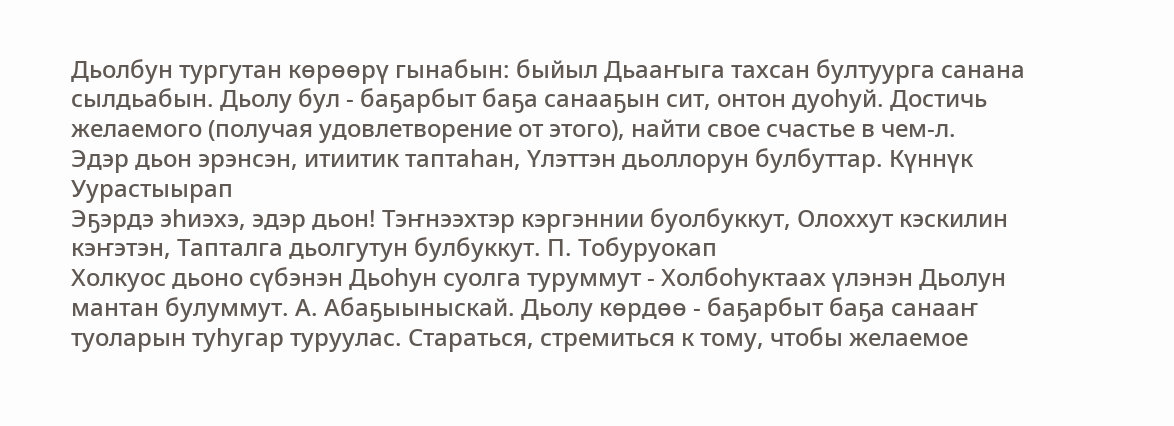Дьолбун тургутан көрөөрү гынабын: быйыл Дьааҥыга тахсан бултуурга санана сылдьабын. Дьолу бул - баҕарбыт баҕа санааҕын сит, онтон дуоһуй. Достичь желаемого (получая удовлетворение от этого), найти свое счастье в чем-л.
Эдэр дьон эрэнсэн, итиитик таптаһан, Үлэттэн дьоллорун булбуттар. Күннүк Уурастыырап
Эҕэрдэ эһиэхэ, эдэр дьон! Тэҥнээхтэр кэргэннии буолбуккут, Олоххут кэскилин кэҥэтэн, Тапталга дьолгутун булбуккут. П. Тобуруокап
Холкуос дьоно сүбэнэн Дьоһун суолга туруммут - Холбоһуктаах үлэнэн Дьолун мантан булуммут. А. Абаҕыыныскай. Дьолу көрдөө - баҕарбыт баҕа санааҥ туоларын туһугар туруулас. Стараться, стремиться к тому, чтобы желаемое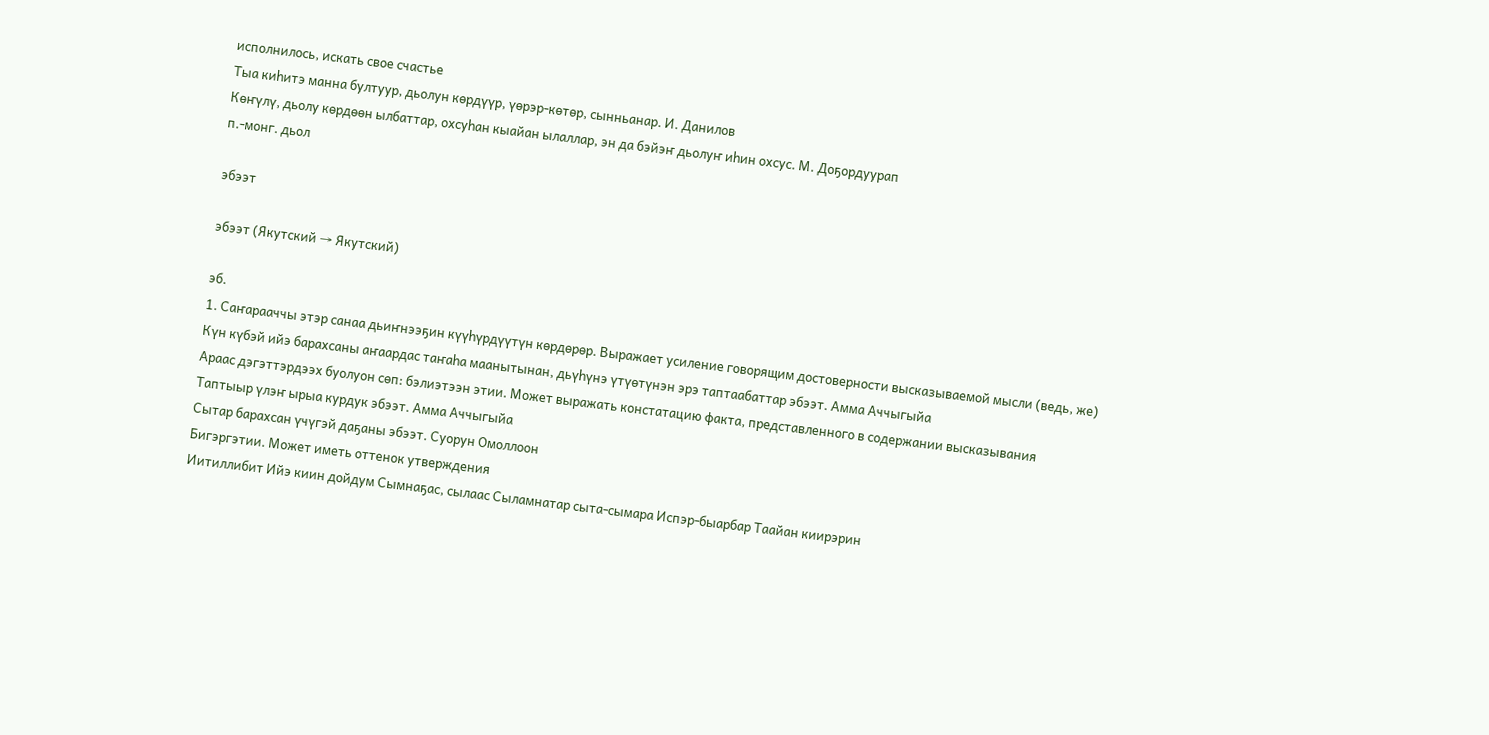исполнилось, искать свое счастье
Тыа киһитэ манна бултуур, дьолун көрдүүр, үөрэр-көтөр, сынньанар. И. Данилов
Көҥүлү, дьолу көрдөөн ылбаттар, охсуһан кыайан ылаллар, эн да бэйэҥ дьолуҥ иһин охсус. М. Доҕордуурап
п.-монг. дьол

эбээт

эбээт (Якутский → Якутский)

эб.
1. Саҥарааччы этэр санаа дьиҥнээҕин күүһүрдүүтүн көрдөрөр. Выражает усиление говорящим достоверности высказываемой мысли (ведь, же)
Күн күбэй ийэ барахсаны аҥаардас таҥаһа маанытынан, дьүһүнэ үтүөтүнэн эрэ таптаабаттар эбээт. Амма Аччыгыйа
Араас дэгэттэрдээх буолуон сөп: бэлиэтээн этии. Может выражать констатацию факта, представленного в содержании высказывания
Таптыыр үлэҥ ырыа курдук эбээт. Амма Аччыгыйа
Сытар барахсан үчүгэй даҕаны эбээт. Суорун Омоллоон
Бигэргэтии. Может иметь оттенок утверждения
Иитиллибит Ийэ киин дойдум Сымнаҕас, сылаас Сыламнатар сыта-сымара Испэр-быарбар Таайан киирэрин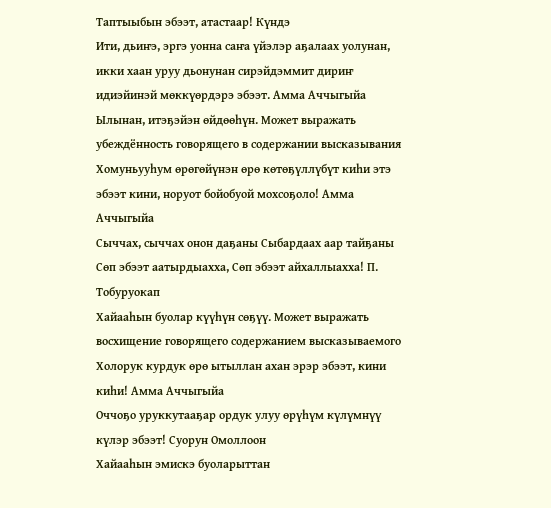Таптыыбын эбээт, атастаар! Күндэ
Ити, дьиҥэ, эргэ уонна саҥа үйэлэр аҕалаах уолунан, икки хаан уруу дьонунан сирэйдэммит дириҥ идиэйинэй мөккүөрдэрэ эбээт. Амма Аччыгыйа
Ылынан, итэҕэйэн өйдөөһүн. Может выражать убеждённость говорящего в содержании высказывания
Хомуньууһум өрөгөйүнэн өрө көтөҕүллүбүт киһи этэ эбээт кини, норуот бойобуой мохсоҕоло! Амма Аччыгыйа
Сыччах, сыччах онон даҕаны Сыбардаах аар тайҕаны Сөп эбээт аатырдыахха, Сөп эбээт айхаллыахха! П. Тобуруокап
Хайааһын буолар күүһүн сөҕүү. Может выражать восхищение говорящего содержанием высказываемого
Холорук курдук өрө ытыллан ахан эрэр эбээт, кини киһи! Амма Аччыгыйа
Оччоҕо уруккутааҕар ордук улуу өрүһүм күлүмнүү күлэр эбээт! Суорун Омоллоон
Хайааһын эмискэ буоларыттан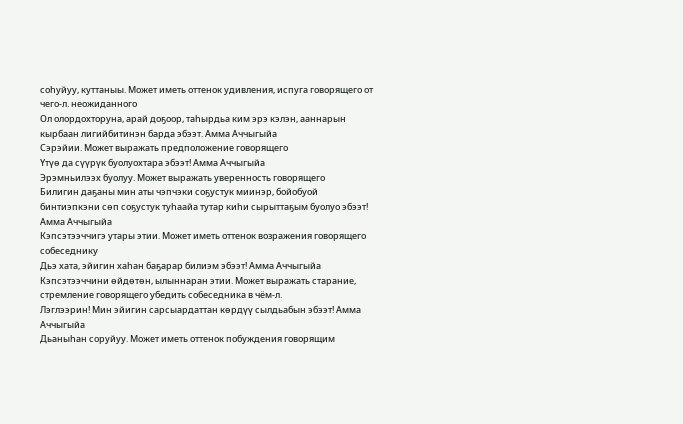соһуйуу, куттаныы. Может иметь оттенок удивления, испуга говорящего от чего-л. неожиданного
Ол олордохторуна, арай доҕоор, таһырдьа ким эрэ кэлэн, ааннарын кырбаан лигийбитинэн барда эбээт. Амма Аччыгыйа
Сэрэйии. Может выражать предположение говорящего
Үтүө да сүүрүк буолуохтара эбээт! Амма Аччыгыйа
Эрэмньилээх буолуу. Может выражать уверенность говорящего
Билигин даҕаны мин аты чэпчэки соҕустук миинэр, бойобуой бинтиэпкэни сөп соҕустук туһаайа тутар киһи сырыттаҕым буолуо эбээт! Амма Аччыгыйа
Кэпсэтээччигэ утары этии. Может иметь оттенок возражения говорящего собеседнику
Дьэ хата, эйигин хаһан баҕарар билиэм эбээт! Амма Аччыгыйа
Кэпсэтээччини өйдөтөн, ылыннаран этии. Может выражать старание, стремление говорящего убедить собеседника в чём-л.
Лэглээрин! Мин эйигин сарсыардаттан көрдүү сылдьабын эбээт! Амма Аччыгыйа
Дьаныһан соруйуу. Может иметь оттенок побуждения говорящим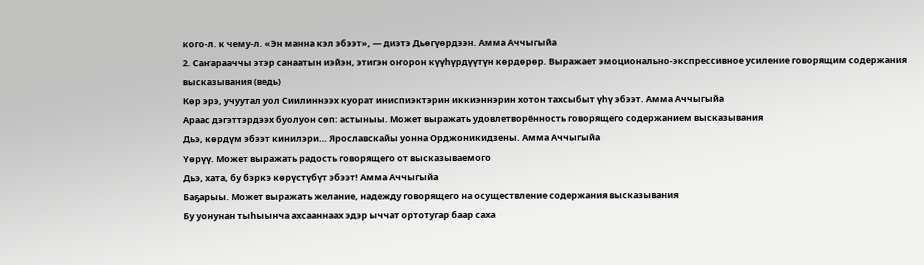кого-л. к чему-л. «Эн манна кэл эбээт», — диэтэ Дьөгүөрдээн. Амма Аччыгыйа
2. Саҥарааччы этэр санаатын иэйэн, этигэн оҥорон күүһүрдүүтүн көрдөрөр. Выражает эмоционально-экспрессивное усиление говорящим содержания высказывания (ведь)
Көр эрэ, учуутал уол Сиилиннээх куорат иниспиэктэрин иккиэннэрин хотон тахсыбыт үһү эбээт. Амма Аччыгыйа
Араас дэгэттэрдээх буолуон сөп: астыныы. Может выражать удовлетворённость говорящего содержанием высказывания
Дьэ, көрдүм эбээт кинилэри… Ярославскайы уонна Орджоникидзены. Амма Аччыгыйа
Үөрүү. Может выражать радость говорящего от высказываемого
Дьэ, хата, бу бэркэ көрүстүбүт эбээт! Амма Аччыгыйа
Баҕарыы. Может выражать желание, надежду говорящего на осуществление содержания высказывания
Бу уонунан тыһыынча ахсааннаах эдэр ыччат ортотугар баар саха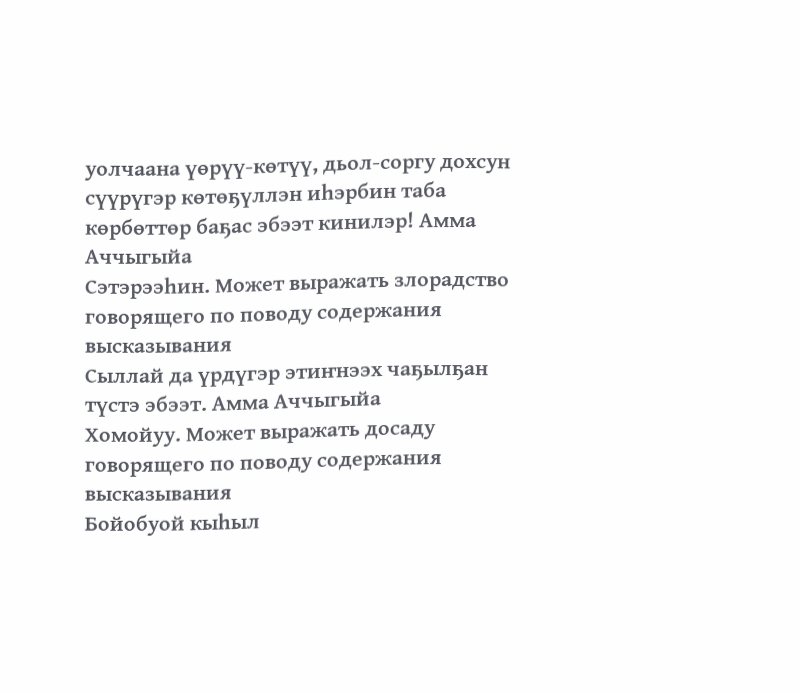уолчаана үөрүү-көтүү, дьол-соргу дохсун сүүрүгэр көтөҕүллэн иһэрбин таба көрбөттөр баҕас эбээт кинилэр! Амма Аччыгыйа
Сэтэрээһин. Может выражать злорадство говорящего по поводу содержания высказывания
Сыллай да үрдүгэр этиҥнээх чаҕылҕан түстэ эбээт. Амма Аччыгыйа
Хомойуу. Может выражать досаду говорящего по поводу содержания высказывания
Бойобуой кыһыл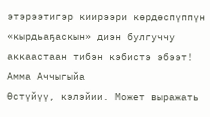этэрээтигэр киирээри көрдөспүппүн «кырдьаҕаскын» диэн булгуччу аккаастаан тибэн кэбистэ эбээт! Амма Аччыгыйа
Өстүйүү, кэлэйии. Может выражать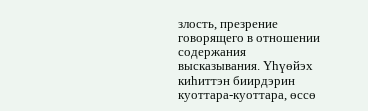злость, презрение говорящего в отношении содержания высказывания. Үһүөйэх киһиттэн биирдэрин куоттара-куоттара, өссө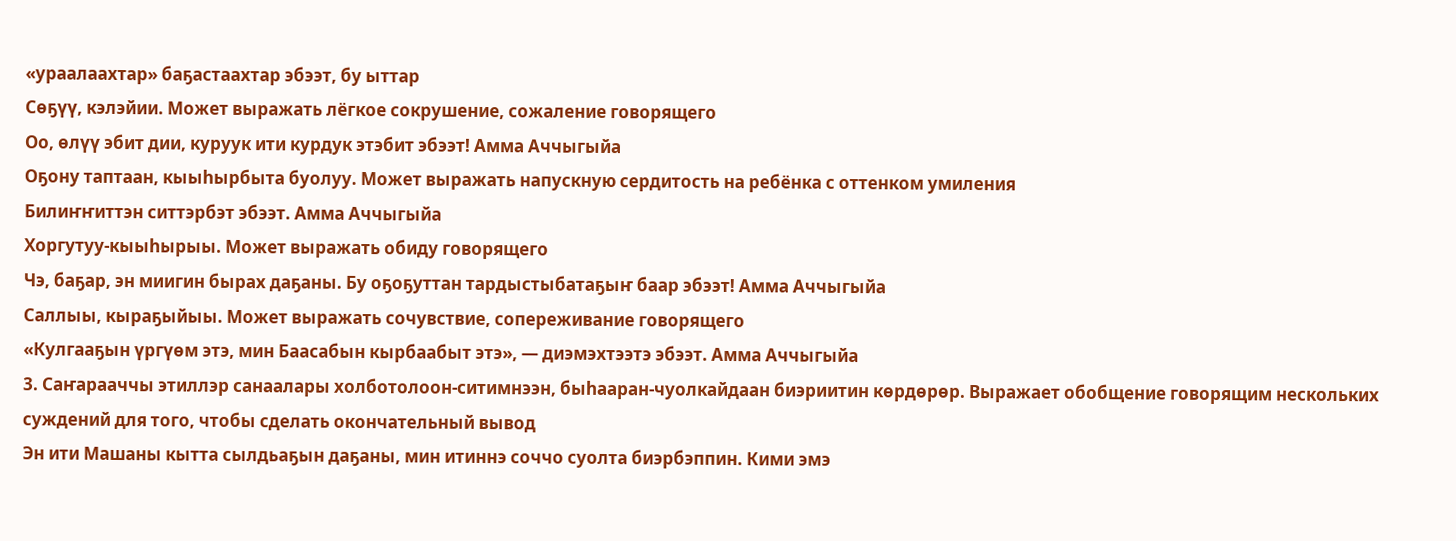«ураалаахтар» баҕастаахтар эбээт, бу ыттар
Сөҕүү, кэлэйии. Может выражать лёгкое сокрушение, сожаление говорящего
Оо, өлүү эбит дии, куруук ити курдук этэбит эбээт! Амма Аччыгыйа
Оҕону таптаан, кыыһырбыта буолуу. Может выражать напускную сердитость на ребёнка с оттенком умиления
Билиҥҥиттэн ситтэрбэт эбээт. Амма Аччыгыйа
Хоргутуу-кыыһырыы. Может выражать обиду говорящего
Чэ, баҕар, эн миигин бырах даҕаны. Бу оҕоҕуттан тардыстыбатаҕыҥ баар эбээт! Амма Аччыгыйа
Саллыы, кыраҕыйыы. Может выражать сочувствие, сопереживание говорящего
«Кулгааҕын үргүөм этэ, мин Баасабын кырбаабыт этэ», — диэмэхтээтэ эбээт. Амма Аччыгыйа
3. Саҥарааччы этиллэр санаалары холботолоон-ситимнээн, быһааран-чуолкайдаан биэриитин көрдөрөр. Выражает обобщение говорящим нескольких суждений для того, чтобы сделать окончательный вывод
Эн ити Машаны кытта сылдьаҕын даҕаны, мин итиннэ соччо суолта биэрбэппин. Кими эмэ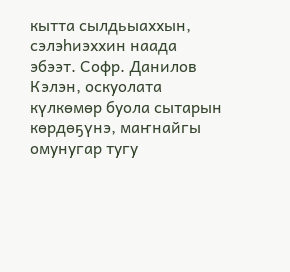кытта сылдьыаххын, сэлэһиэххин наада эбээт. Софр. Данилов
Кэлэн, оскуолата күлкөмөр буола сытарын көрдөҕүнэ, маҥнайгы омунугар тугу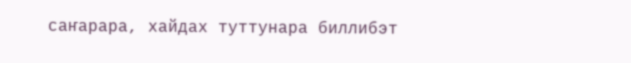саҥарара, хайдах туттунара биллибэт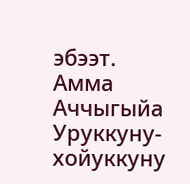эбээт. Амма Аччыгыйа
Уруккуну-хойуккуну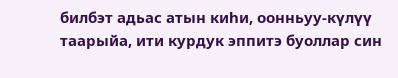билбэт адьас атын киһи, оонньуу-күлүү таарыйа, ити курдук эппитэ буоллар син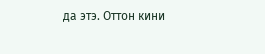да этэ. Оттон кини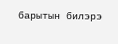барытын билэрэ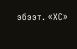эбээт. «ХС»